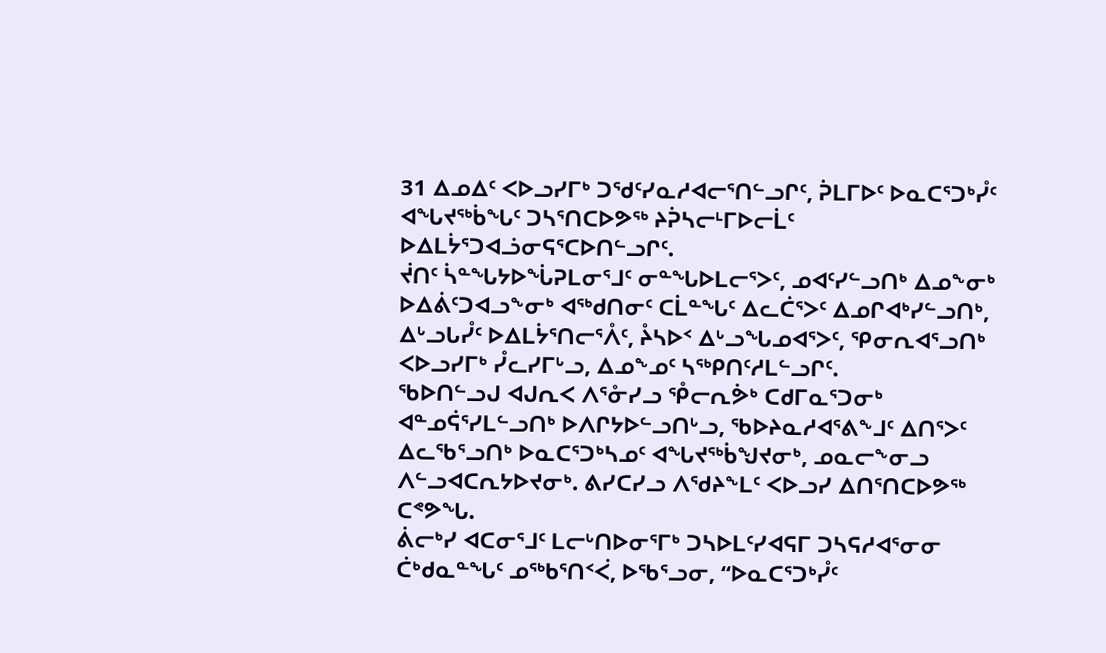31 ᐃᓄᐃᑦ ᐸᐅᓗᓯᒥᒃ ᑐᖁᑦᓯᓇᓱᐊᓕᕐᑎᓪᓗᒋᑦ, ᕉᒪᒥᐅᑦ ᐅᓇᑕᕐᑐᒃᓮᑦ ᐊᖓᔪᖅᑳᖓᑦ ᑐᓴᕐᑎᑕᐅᕗᖅ ᔨᕉᓴᓕᒻᒥᐅᓕᒫᑦ ᐅᐃᒪᔮᕐᑐᐊᓘᓂᕋᕐᑕᐅᑎᓪᓗᒋᑦ.
ᔫᑎᑦ ᓵᓐᖓᔭᐅᖔᕈᒪᓂᕐᒧᑦ ᓂᓐᖓᐅᒪᓕᕐᐳᑦ, ᓄᐊᑦᓯᓪᓗᑎᒃ ᐃᓄᖕᓂᒃ ᐅᐃᕖᑦᑐᐊᓗᖕᓂᒃ ᐊᖅᑯᑎᓂᑦ ᑕᒫᓐᖓᑦ ᐃᓚᑖᕐᐳᑦ ᐃᓄᒋᐊᒃᓯᓪᓗᑎᒃ, ᐃᒡᓗᒐᓮᑦ ᐅᐃᒪᔮᕐᑎᓕᕐᐰᑦ, ᔧᓴᐅᑉ ᐃᒡᓗᖓᓄᐊᕐᐳᑦ, ᕿᓂᕆᐊᕐᓗᑎᒃ ᐸᐅᓗᓯᒥᒃ ᓮᓚᓯᒥᒡᓗ, ᐃᓄᖕᓄᑦ ᓴᖅᑭᑎᑦᓱᒪᓪᓗᒋᑦ.
ᖃᐅᑎᓪᓗᒍ ᐊᒍᕆᐸ ᐱᕐᓁᓯᓗ ᕾᓕᕆᕘᒃ ᑕᑯᒥᓇᕐᑐᓂᒃ ᐊᓐᓄᕌᕐᓯᒪᓪᓗᑎᒃ ᐅᐱᒋᔭᐅᓪᓗᑎᒡᓗ, ᖃᐅᔨᓇᓱᐊᕐᕕᖕᒧᑦ ᐃᑎᕐᐳᑦ ᐃᓚᖃᕐᓗᑎᒃ ᐅᓇᑕᕐᑐᒃᓴᓄᑦ ᐊᖓᔪᖅᑳᖑᔪᓂᒃ, ᓄᓇᓕᖕᓂᓗ ᐱᓪᓗᐊᑕᕆᔭᐅᔪᓂᒃ. ᕕᓯᑕᓯᓗ ᐱᖁᔨᖕᒪᑦ ᐸᐅᓗᓯ ᐃᑎᕐᑎᑕᐅᕗᖅ ᑕᕝᕗᖓ.
ᕖᓕᒃᓯ ᐊᑕᓂᕐᒧᑦ ᒪᓕᒡᑎᐅᓂᕐᒥᒃ ᑐᓴᐅᒪᑦᓯᐊᕋᒥ ᑐᓴᕋᓱᐊᕐᓂᓂ ᑖᒃᑯᓇᓐᖓᑦ ᓄᖅᑲᕐᑎᑉᐹ, ᐅᖃᕐᓗᓂ, “ᐅᓇᑕᕐᑐᒃᓮᑦ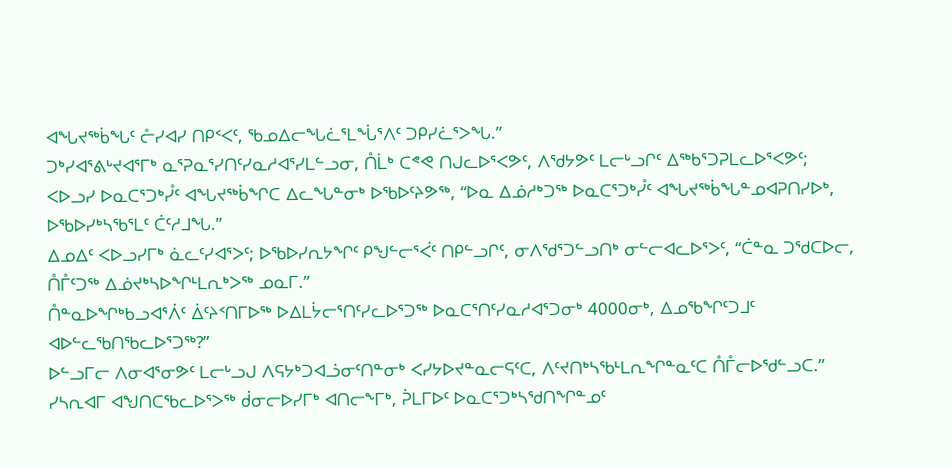ᐊᖓᔪᖅᑳᖓᑦ ᓔᓯᐊᓯ ᑎᑭᑉᐸᑦ, ᖃᓄᐃᓕᖓᓛᕐᒪᖔᕐᐱᑦ ᑐᑭᓯᓛᕐᐳᖓ.”
ᑐᒃᓯᐊᕐᕕᒡᔪᐊᕐᒥᒃ ᓇᕐᕈᓇᕐᓯᑎᑦᓯᓇᓱᐊᕐᓯᒪᓪᓗᓂ, ᑍᒫᒃ ᑕᕝᕙ ᑎᒍᓚᐅᕐᐸᕗᑦ, ᐱᖁᔭᕗᑦ ᒪᓕᒡᓗᒋᑦ ᐃᖅᑲᕐᑐᕈᒪᓚᐅᕐᐸᕗᑦ;
ᐸᐅᓗᓯ ᐅᓇᑕᕐᑐᒃᓮᑦ ᐊᖓᔪᖅᑳᖏᑕ ᐃᓚᖓᓐᓂᒃ ᐅᖃᐅᑦᔨᕗᖅ, “ᐅᓇ ᐃᓅᓱᒃᑐᖅ ᐅᓇᑕᕐᑐᒃᓮᑦ ᐊᖓᔪᖅᑳᖓᓐᓄᐊᕈᑎᓯᐅᒃ, ᐅᖃᐅᓯᒃᓴᖃᕐᒪᑦ ᑖᑦᓱᒧᖓ.”
ᐃᓄᐃᑦ ᐸᐅᓗᓯᒥᒃ ᓈᓚᑦᓯᐊᕐᐳᑦ; ᐅᖃᐅᓯᕆᔭᖏᑦ ᑭᖑᓪᓕᕐᐹᑦ ᑎᑭᓪᓗᒋᑦ, ᓂᐱᖁᕐᑐᓪᓗᑎᒃ ᓂᓪᓕᐊᓚᐅᕐᐳᑦ, “ᑖᓐᓇ ᑐᖁᑕᐅᓕ, ᑍᒤᑦᑐᖅ ᐃᓅᔪᒃᓴᐅᖏᒻᒪᕆᒃᐳᖅ ᓄᓇᒥ.”
ᑍᓐᓇᐅᖏᒃᑲᓗᐊᕐᐲᑦ ᐄᑦᔨᑉᑎᒥᐅᖅ ᐅᐃᒪᔮᓕᕐᑎᑦᓯᓚᐅᕐᑐᖅ ᐅᓇᑕᕐᑎᑦᓯᓇᓱᐊᕐᑐᓂᒃ 4000ᓂᒃ, ᐃᓄᖃᖏᑦᑐᒧᑦ ᐊᐅᓪᓚᖃᑎᖃᓚᐅᕐᑐᖅ?”
ᐅᓪᓗᒥᓕ ᐱᓂᐊᕐᓂᕗᑦ ᒪᓕᒡᓗᒍ ᐱᕋᔭᒃᑐᐊᓘᓂᑦᑎᓐᓂᒃ ᐸᓯᔭᐅᔪᓐᓇᓕᕋᑦᑕ, ᐱᑦᔪᑎᒃᓴᖃᒻᒪᕆᖏᓐᓇᑦᑕ ᑍᒤᓕᐅᖁᓪᓗᑕ.”
ᓯᓴᕆᐊᒥ ᐊᖑᑎᑕᖃᓚᐅᕐᐳᖅ ᑰᓂᓕᐅᓯᒥᒃ ᐊᑎᓕᖕᒥᒃ, ᕉᒪᒥᐅᑦ ᐅᓇᑕᕐᑐᒃᓴᖁᑎᖏᓐᓄᑦ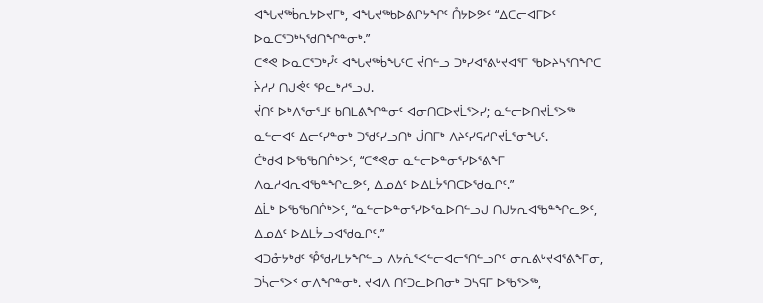ᐊᖓᔪᖅᑳᕆᔭᐅᔪᒥᒃ, ᐊᖓᔪᖅᑲᐅᕕᒋᔭᖏᑦ ᑍᔭᐅᕗᑦ “ᐃᑕᓕᐊᒥᐅᑦ ᐅᓇᑕᕐᑐᒃᓴᖁᑎᖏᓐᓂᒃ.”
ᑕᕝᕙ ᐅᓇᑕᕐᑐᒃᓮᑦ ᐊᖓᔪᖅᑳᖓᑦᑕ ᔫᑎᓪᓗ ᑐᒃᓯᐊᕐᕕᒡᔪᐊᕐᒥ ᖃᐅᔨᓴᕐᑎᖏᑕ ᔩᓱᓯ ᑎᒍᕚᑦ ᕿᓚᒃᓱᕐᓗᒍ.
ᔫᑎᑦ ᐅᒃᐱᕐᓂᕐᒧᑦ ᑲᑎᒪᕕᖏᓐᓂᑦ ᐊᓂᑎᑕᐅᔪᒫᕐᐳᓯ; ᓇᓪᓕᐅᑎᔪᒫᕐᐳᖅ ᓇᓪᓕᐊᑦ ᐃᓕᑦᓯᓐᓂᒃ ᑐᖁᑦᓯᓗᑎᒃ ᒎᑎᒥᒃ ᐱᔨᑦᓯᕋᓱᒋᔪᒫᕐᓂᖓᑦ.
ᑖᒃᑯᐊ ᐅᖃᖃᑎᒌᒃᐳᑦ, “ᑕᕝᕙᓂ ᓇᓪᓕᐅᓐᓂᕐᓯᐅᕐᕕᖕᒥ ᐱᓇᓱᐊᕆᐊᖃᓐᖏᓚᕗᑦ, ᐃᓄᐃᑦ ᐅᐃᒪᔮᕐᑎᑕᐅᖁᓇᒋᑦ.”
ᐃᒫᒃ ᐅᖃᖃᑎᒌᒃᐳᑦ, “ᓇᓪᓕᐅᓐᓂᕐᓯᐅᕐᓇᐅᑎᓪᓗᒍ ᑎᒍᔭᕆᐊᖃᓐᖏᓚᕗᑦ, ᐃᓄᐃᑦ ᐅᐃᒪᔮᓗᐊᖁᓇᒋᑦ.”
ᐊᑐᓁᔭᒃᑯᑦ ᕾᖁᓯᒪᔭᖏᓪᓗ ᐱᔭᕇᕐᐸᓪᓕᐊᓕᕐᑎᓪᓗᒋᑦ ᓂᕆᕕᒡᔪᐊᕐᕕᖕᒥᓂ, ᑐᓵᓕᕐᐳᑉ ᓂᐱᖏᓐᓂᒃ. ᔪᐊᐱ ᑎᑦᑐᓚᐅᑎᓂᒃ ᑐᓴᕋᒥ ᐅᖃᕐᐳᖅ,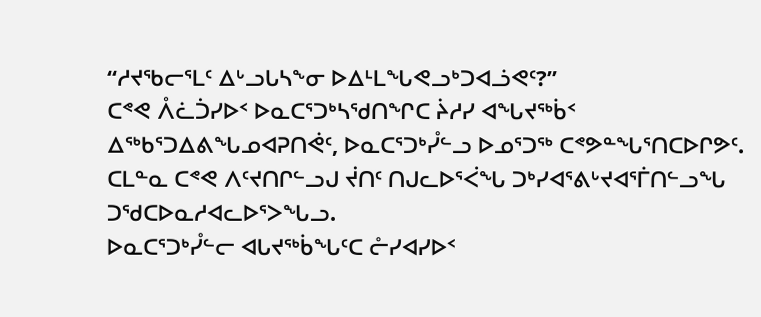“ᓱᔪᖃᓕᕐᒪᑦ ᐃᒡᓗᒐᓴᖕᓂ ᐅᐃᒻᒪᖓᕙᓗᒃᑐᐊᓘᕙᑦ?”
ᑕᕝᕙ ᐰᓛᑑᓯᐅᑉ ᐅᓇᑕᕐᑐᒃᓴᖁᑎᖏᑕ ᔩᓱᓯ ᐊᖓᔪᖅᑳᑉ ᐃᖅᑲᕐᑐᐃᕕᖓᓄᐊᕈᑎᕚᑦ, ᐅᓇᑕᕐᑐᒃᓮᓪᓗ ᐅᓄᕐᑐᖅ ᑕᕝᕗᓐᖓᕐᑎᑕᐅᒋᕗᑦ.
ᑕᒪᓐᓇ ᑕᕝᕙ ᐱᑦᔪᑎᒋᓪᓗᒍ ᔫᑎᑦ ᑎᒍᓚᐅᕐᐹᖓ ᑐᒃᓯᐊᕐᕕᒡᔪᐊᕐᒦᑎᓪᓗᖓ ᑐᖁᑕᐅᓇᓱᐊᓚᐅᕐᐳᖓᓗ.
ᐅᓇᑕᕐᑐᒃᓮᓪᓕ ᐊᒐᔪᖅᑳᖓᑦᑕ ᓔᓯᐊᓯᐅᑉ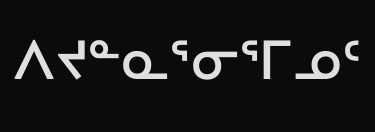ᐱᔪᓐᓇᕐᓂᕐᒥᓄᑦ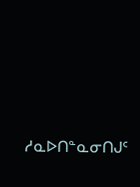ᓱᓇᐅᑎᓐᓇᓂᑎᒍᑦ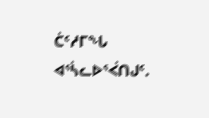ᑖᑦᓱᒥᖓ ᐊᕐᓵᓚᐅᕐᐹᑎᒍᑦ.